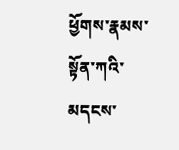ཕྱོགས་རྣམས་སྟོན་ཀའི་མདངས་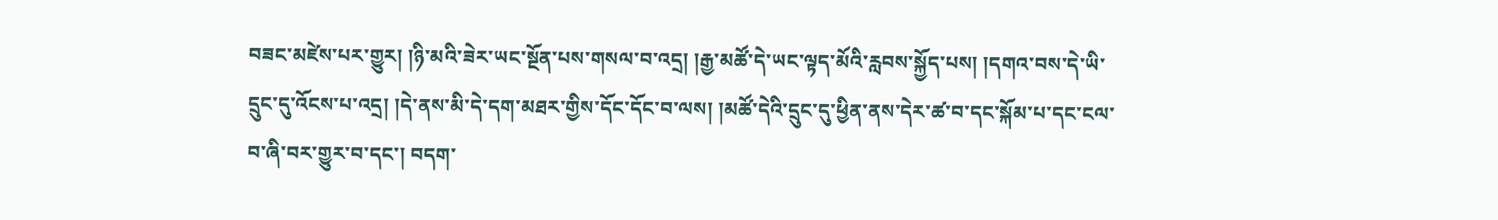བཟང་མཛེས་པར་གྱུར། །ཉི་མའི་ཟེར་ཡང་སྔོན་པས་གསལ་བ་འདྲ། །རྒྱ་མཚོ་དེ་ཡང་ལྟད་མོའི་རླབས་སྐྱོད་པས། །དགའ་བས་དེ་ཡི་དྲུང་དུ་འོངས་པ་འདྲ། །དེ་ནས་མི་དེ་དག་མཐར་གྱིས་དོང་དོང་བ་ལས། །མཚོ་དེའི་དྲུང་དུ་ཕྱིན་ནས་དེར་ཚ་བ་དང་སྐོམ་པ་དང་ངལ་བ་ཞི་བར་གྱུར་བ་དང་། བདག་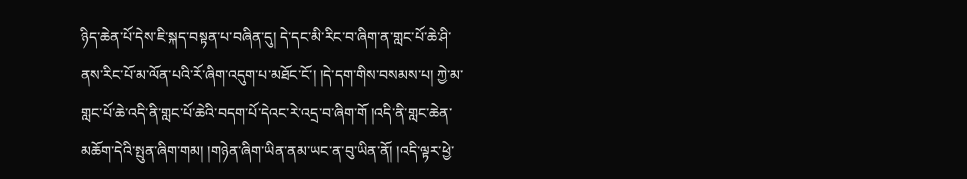ཉིད་ཆེན་པོ་དེས་ཇི་སྐད་བསྟན་པ་བཞིན་དུ། དེ་དང་མི་རིང་བ་ཞིག་ན་གླང་པོ་ཆེ་ཤི་ནས་རིང་པོ་མ་ལོན་པའི་རོ་ཞིག་འདུག་པ་མཐོང་ངོ་། །དེ་དག་གིས་བསམས་པ། ཀྱེ་མ་གླང་པོ་ཆེ་འདི་ནི་གླང་པོ་ཆེའི་བདག་པོ་དེའང་རེ་འདྲ་བ་ཞིག་གོ །འདི་ནི་གླང་ཆེན་མཆོག་དེའི་སྤུན་ཞིག་གམ། །གཉེན་ཞིག་ཡིན་ནམ་ཡང་ན་བུ་ཡིན་ནོ། །འདི་ལྟར་ཕྱེ་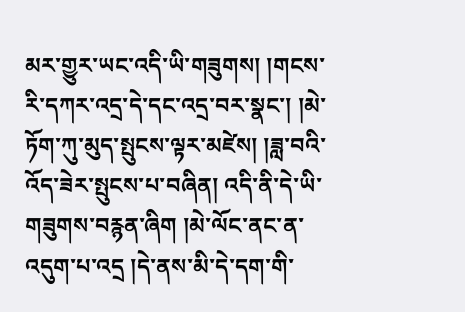མར་གྱུར་ཡང་འདི་ཡི་གཟུགས། །གངས་རི་དཀར་འདྲ་དེ་དང་འདྲ་བར་སྣང་། །མེ་ཏོག་ཀུ་མུད་སྤུངས་ལྟར་མཛེས། །ཟླ་བའི་འོད་ཟེར་སྤུངས་པ་བཞིན། འདི་ནི་དེ་ཡི་གཟུགས་བརྙན་ཞིག །མེ་ལོང་ནང་ན་འདུག་པ་འདྲ །དེ་ནས་མི་དེ་དག་གི་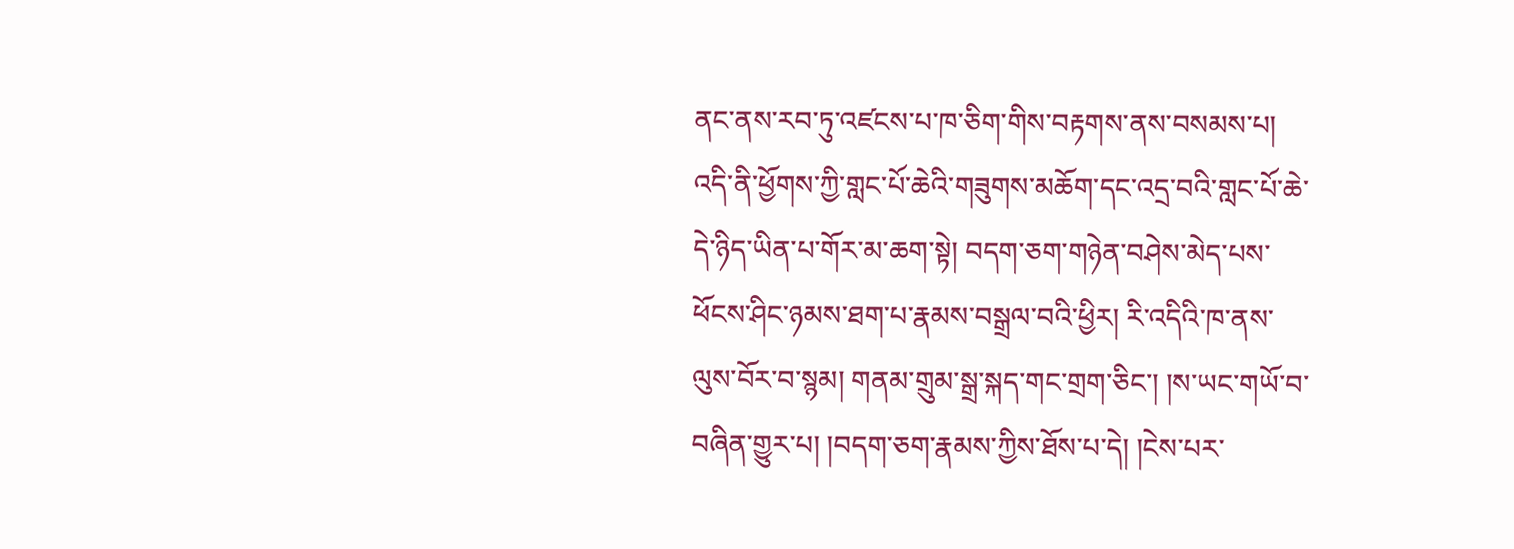ནང་ནས་རབ་ཏུ་འཛངས་པ་ཁ་ཅིག་གིས་བརྟགས་ནས་བསམས་པ། འདི་ནི་ཕྱོགས་ཀྱི་གླང་པོ་ཆེའི་གཟུགས་མཆོག་དང་འདྲ་བའི་གླང་པོ་ཆེ་དེ་ཉིད་ཡིན་པ་གོར་མ་ཆག་སྟེ། བདག་ཅག་གཉེན་བཤེས་མེད་པས་ཕོངས་ཤིང་ཉམས་ཐག་པ་རྣམས་བསྒྲལ་བའི་ཕྱིར། རི་འདིའི་ཁ་ནས་ལུས་བོར་བ་སྙམ། གནམ་གྲུམ་སྒྲ་སྐད་གང་གྲག་ཅིང་། །ས་ཡང་གཡོ་བ་བཞིན་གྱུར་པ། །བདག་ཅག་རྣམས་ཀྱིས་ཐོས་པ་དེ། །ངེས་པར་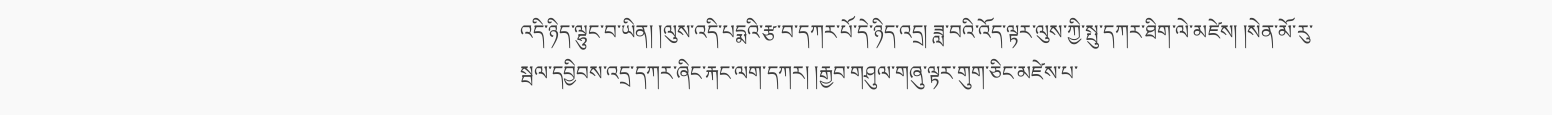འདི་ཉིད་ལྷུང་བ་ཡིན། །ལུས་འདི་པདྨའི་རྩ་བ་དཀར་པོ་དེ་ཉིད་འདྲ། ཟླ་བའི་འོད་ལྟར་ལུས་ཀྱི་སྤུ་དཀར་ཐིག་ལེ་མཛེས། །སེན་མོ་རུ་སྦལ་དབྱིབས་འདྲ་དཀར་ཞིང་རྐང་ལག་དཀར། །རྒྱབ་གཤུལ་གཞུ་ལྟར་གུག་ཅིང་མཛེས་པ་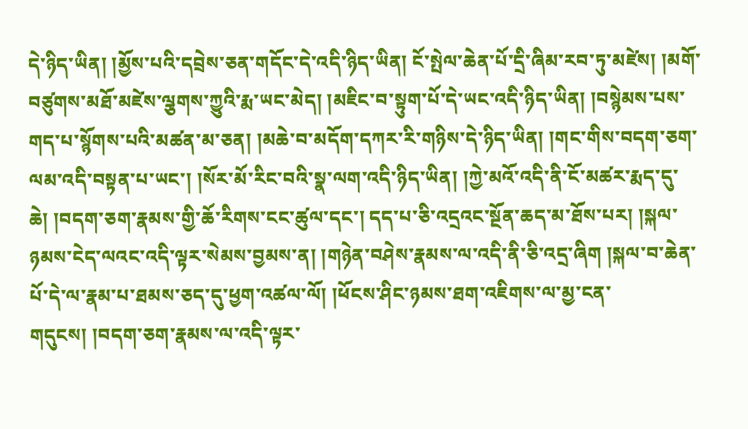དེ་ཉིད་ཡིན། །མྱོས་པའི་དབྲེས་ཅན་གདོང་དེ་འདི་ཉིད་ཡིན། ངོ་སྤེལ་ཆེན་པོ་དྲི་ཞིམ་རབ་ཏུ་མཛེས། །མགོ་བཙུགས་མཐོ་མཛེས་ལྕགས་ཀྱུའི་རྨ་ཡང་མེད། །མཇིང་བ་སྟུག་པོ་དེ་ཡང་འདི་ཉིད་ཡིན། །བསྙེམས་པས་གད་པ་སྙོགས་པའི་མཚན་མ་ཅན། །མཆེ་བ་མདོག་དཀར་རི་གཉིས་དེ་ཉིད་ཡིན། །གང་གིས་བདག་ཅག་ལམ་འདི་བསྟན་པ་ཡང་། །སོར་མོ་རིང་བའི་སྣ་ལག་འདི་ཉིད་ཡིན། །ཀྱེ་མའོ་འདི་ནི་ངོ་མཚར་རྨད་དུ་ཆེ། །བདག་ཅག་རྣམས་གྱི་ཆོ་རིགས་ངང་ཚུལ་དང་། དད་པ་ཅི་འདྲའང་སྔོན་ཆད་མ་ཐོས་པར། །སྐལ་ཉམས་ངེད་ལའང་འདི་ལྟར་སེམས་བྱམས་ན། །གཉེན་བཤེས་རྣམས་ལ་འདི་ནི་ཅི་འདྲ་ཞིག །སྐལ་བ་ཆེན་པོ་དེ་ལ་རྣམ་པ་ཐམས་ཅད་དུ་ཕྱག་འཚལ་ལོ། །ཕོངས་ཤིང་ཉམས་ཐག་འཇིགས་ལ་མྱ་ངན་གདུངས། །བདག་ཅག་རྣམས་ལ་འདི་ལྟར་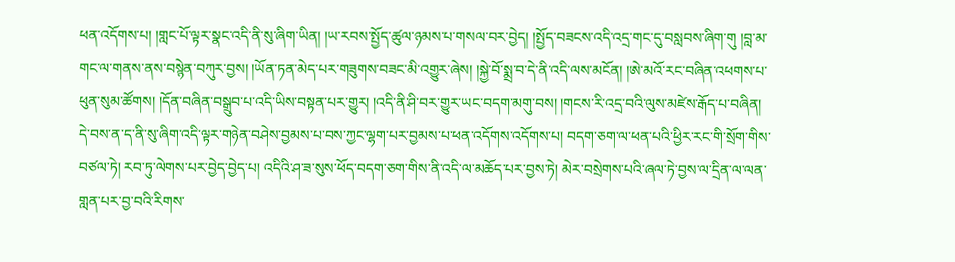ཕན་འདོགས་པ། །གླང་པོ་ལྟར་སྣང་འདི་ནི་སུ་ཞིག་ཡིན། །ཡ་རབས་སྤྱོད་ཚུལ་ཉམས་པ་གསལ་བར་བྱེད། །སྤྱོད་བཟངས་འདི་འདྲ་གང་དུ་བསླབས་ཞིག་གུ །བླ་མ་གང་ལ་གནས་ནས་བསྙེན་བཀུར་བྱས། །ཡོན་ཏན་མེད་པར་གཟུགས་བཟང་མི་འགྱུར་ཞེས། །སྐྱེ་བོ་སྨྲ་བ་དེ་ནི་འདི་ལས་མངོན། །ཨེ་མའོ་རང་བཞིན་འཕགས་པ་ཕུན་སུམ་ཚོགས། །དོན་བཞིན་བསྒྲུབ་པ་འདི་ཡིས་བསྟན་པར་གྱུར། །འདི་ནི་ཤི་བར་གྱུར་ཡང་བདག་མགུ་བས། །གངས་རི་འདྲ་བའི་ལུས་མཛེས་རྒོད་པ་བཞིན། དེ་བས་ན་ད་ནི་སུ་ཞིག་འདི་ལྟར་གཉེན་བཤེས་བྱམས་པ་བས་ཀྱང་ལྷག་པར་བྱམས་པ་ཕན་འདོགས་འདོགས་པ། བདག་ཅག་ལ་ཕན་པའི་ཕྱིར་རང་གི་སྲོག་གིས་བཙལ་ཏེ། རབ་ཏུ་ལེགས་པར་བྱེད་བྱེད་པ། འདིའི་ཤ་ཟ་སུས་ཕོད་བདག་ཅག་གིས་ནི་འདི་ལ་མཆོད་པར་བྱས་ཏེ། མེར་བསྲེགས་པའི་ཞལ་ཏེ་བྱས་ལ་དྲིན་ལ་ལན་གླན་པར་བྱ་བའི་རིགས་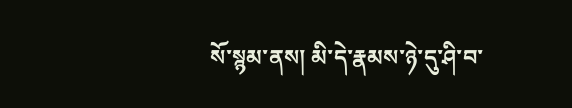སོ་སྙམ་ནས། མི་དེ་རྣམས་ཉེ་དུ་ཤི་བ་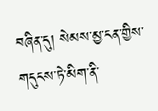བཞིན་དུ། སེམས་མྱ་ངན་གྱིས་གདུངས་ཏེ་མིག་ནི་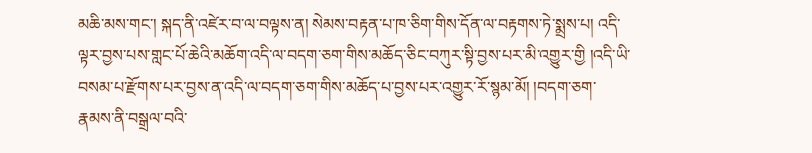མཆི་མས་གང་། སྐད་ནི་འཛེར་བ་ལ་བལྟས་ན། སེམས་བརྟན་པ་ཁ་ཅིག་གིས་དོན་ལ་བརྟགས་ཏེ་སྨྲས་པ། འདི་ལྟར་བྱས་པས་གླང་པོ་ཆེའི་མཆོག་འདི་ལ་བདག་ཅག་གིས་མཆོད་ཅིང་བཀུར་སྟི་བྱས་པར་མི་འགྱུར་གྱི །འདི་ཡི་བསམ་པ་རྫོགས་པར་བྱས་ན་འདི་ལ་བདག་ཅག་གིས་མཆོད་པ་བྱས་པར་འགྱུར་རོ་སྙམ་མོ། །བདག་ཅག་རྣམས་ནི་བསྒྲལ་བའི་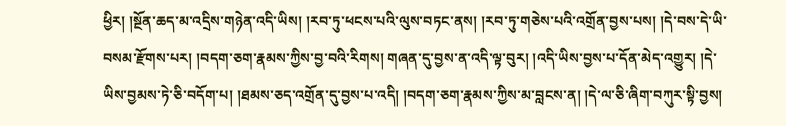ཕྱིར། །སྔོན་ཆད་མ་འདྲིས་གཉེན་འདི་ཡིས། །རབ་ཏུ་ཕངས་པའི་ལུས་བཏང་ནས། །རབ་ཏུ་གཅེས་པའི་འགྲོན་བྱས་པས། །དེ་བས་དེ་ཡི་བསམ་རྫོགས་པར། །བདག་ཅག་རྣམས་ཀྱིས་བྱ་བའི་རིགས། གཞན་དུ་བྱས་ན་འདི་ལྟ་བུར། །འདི་ཡིས་བྱས་པ་དོན་མེད་འགྱུར། །དེ་ཡིས་བྱམས་ཏེ་ཅི་བདོག་པ། །ཐམས་ཅད་འགྲོན་དུ་བྱས་པ་འདི། །བདག་ཅག་རྣམས་ཀྱིས་མ་བླངས་ན། །དེ་ལ་ཅི་ཞིག་བཀུར་སྟི་བྱས།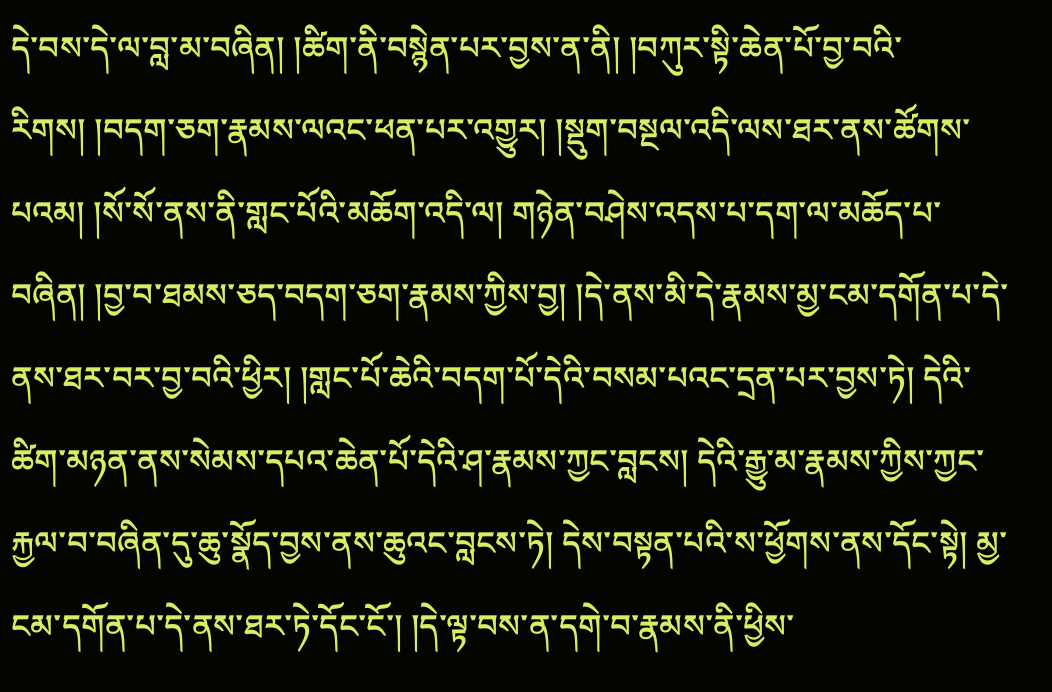དེ་བས་དེ་ལ་བླ་མ་བཞིན། །ཚིག་ནི་བསྙེན་པར་བྱས་ན་ནི། །བཀུར་སྟི་ཆེན་པོ་བྱ་བའི་རིགས། །བདག་ཅག་རྣམས་ལའང་ཕན་པར་འགྱུར། །སྡུག་བསྔལ་འདི་ལས་ཐར་ནས་ཚོགས་པའམ། །སོ་སོ་ནས་ནི་གླང་པོའི་མཆོག་འདི་ལ། གཉེན་བཤེས་འདས་པ་དག་ལ་མཆོད་པ་བཞིན། །བྱ་བ་ཐམས་ཅད་བདག་ཅག་རྣམས་ཀྱིས་བྱ། །དེ་ནས་མི་དེ་རྣམས་མྱ་ངམ་དགོན་པ་དེ་ནས་ཐར་བར་བྱ་བའི་ཕྱིར། །གླང་པོ་ཆེའི་བདག་པོ་དེའི་བསམ་པའང་དྲན་པར་བྱས་ཏེ། དེའི་ཚིག་མཉན་ནས་སེམས་དཔའ་ཆེན་པོ་དེའི་ཤ་རྣམས་ཀྱང་བླངས། དེའི་རྒྱུ་མ་རྣམས་ཀྱིས་ཀྱང་རྐྱལ་བ་བཞིན་དུ་ཆུ་སྣོད་བྱས་ནས་ཆུའང་བླངས་ཏེ། དེས་བསྟན་པའི་ས་ཕྱོགས་ནས་དོང་སྟེ། མྱ་ངམ་དགོན་པ་དེ་ནས་ཐར་ཏེ་དོང་ངོ་། །དེ་ལྟ་བས་ན་དགེ་བ་རྣམས་ནི་ཕྱིས་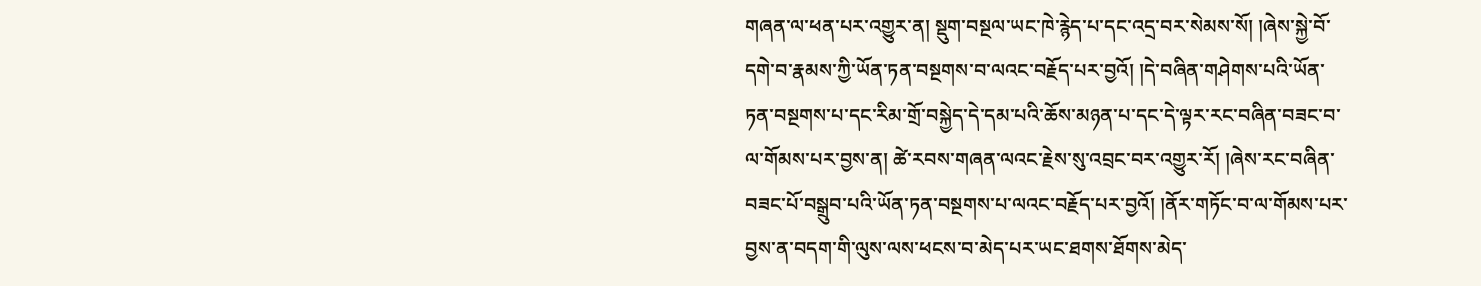གཞན་ལ་ཕན་པར་འགྱུར་ན། སྡུག་བསྔལ་ཡང་ཁེ་རྙེད་པ་དང་འདྲ་བར་སེམས་སོ། །ཞེས་སྐྱེ་བོ་དགེ་བ་རྣམས་ཀྱི་ཡོན་ཏན་བསྔགས་བ་ལའང་བརྗོད་པར་བྱའོ། །དེ་བཞིན་གཤེགས་པའི་ཡོན་ཏན་བསྔགས་པ་དང་རིམ་གྲོ་བསྐྱེད་དེ་དམ་པའི་ཆོས་མཉན་པ་དང་དེ་ལྟར་རང་བཞིན་བཟང་བ་ལ་གོམས་པར་བྱས་ན། ཚེ་རབས་གཞན་ལའང་རྗེས་སུ་འབྲང་བར་འགྱུར་རོ། །ཞེས་རང་བཞིན་བཟང་པོ་བསྒྲུབ་པའི་ཡོན་ཏན་བསྔགས་པ་ལའང་བརྗོད་པར་བྱའོ། །ནོར་གཏོང་བ་ལ་གོམས་པར་བྱས་ན་བདག་གི་ལུས་ལས་ཕངས་བ་མེད་པར་ཡང་ཐགས་ཐོགས་མེད་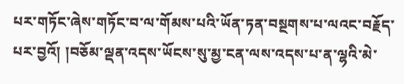པར་གཏོང་ཞེས་གཏོང་བ་ལ་གོམས་པའི་ཡོན་ཏན་བསྔགས་པ་ལའང་བརྗོད་པར་བྱའོ། །བཅོམ་ལྡན་འདས་ཡོངས་སུ་མྱ་ངན་ལས་འདས་པ་ན་ལྷའི་མེ་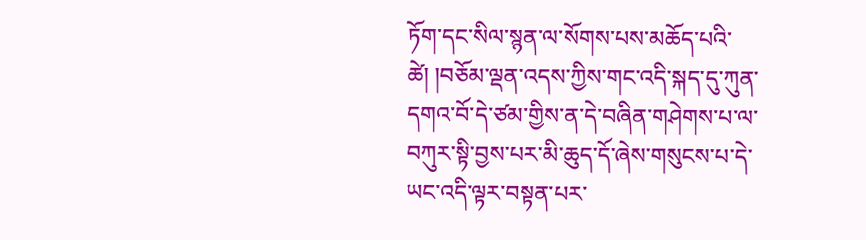ཏོག་དང་སིལ་སྙན་ལ་སོགས་པས་མཆོད་པའི་ཚེ། །བཅོམ་ལྡན་འདས་ཀྱིས་གང་འདི་སྐད་དུ་ཀུན་དགའ་བོ་དེ་ཙམ་གྱིས་ན་དེ་བཞིན་གཤེགས་པ་ལ་བཀུར་སྟི་བྱས་པར་མི་ཆུད་དོ་ཞེས་གསུངས་པ་དེ་ཡང་འདི་ལྟར་བསྟན་པར་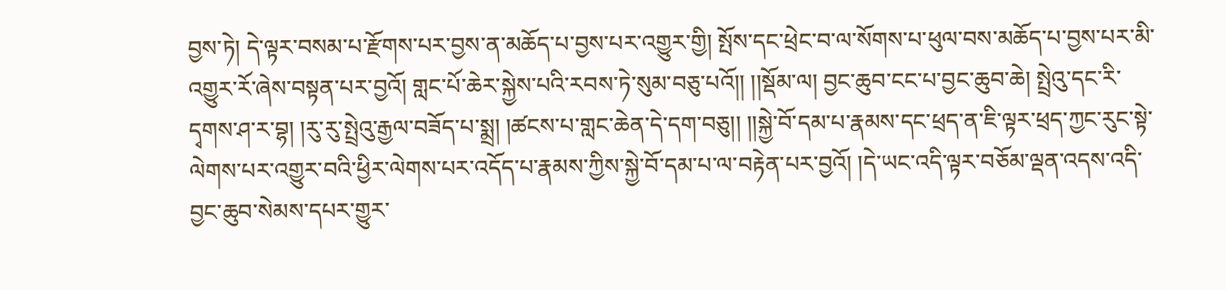བྱས་ཏེ། དེ་ལྟར་བསམ་པ་རྫོགས་པར་བྱས་ན་མཆོད་པ་བྱས་པར་འགྱུར་གྱི། སྤོས་དང་ཕྲེང་བ་ལ་སོགས་པ་ཕུལ་བས་མཆོད་པ་བྱས་པར་མི་འགྱུར་རོ་ཞེས་བསྟན་པར་བྱའོ། གླང་པོ་ཆེར་སྐྱེས་པའི་རབས་ཏེ་སུམ་བཅུ་པའོ།། །།སྡོམ་ལ། བྱང་ཆུབ་ངང་པ་བྱང་ཆུབ་ཆེ། སྤྲེའུ་དང་རི་དྭགས་ཤ་ར་བྷ། །རུ་རུ་སྤྲེའུ་རྒྱལ་བཟོད་པ་སྨྲ། །ཚངས་པ་གླང་ཆེན་དེ་དག་བཅུ།། །།སྐྱེ་བོ་དམ་པ་རྣམས་དང་ཕྲད་ན་ཇི་ལྟར་ཕྲད་ཀྱང་རུང་སྟེ་ལེགས་པར་འགྱུར་བའི་ཕྱིར་ལེགས་པར་འདོད་པ་རྣམས་ཀྱིས་སྐྱེ་བོ་དམ་པ་ལ་བརྟེན་པར་བྱའོ། །དེ་ཡང་འདི་ལྟར་བཅོམ་ལྡན་འདས་འདི་བྱང་ཆུབ་སེམས་དཔར་གྱུར་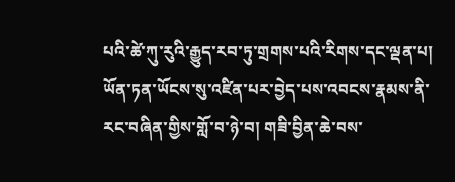པའི་ཚེ་ཀུ་རུའི་རྒྱུད་རབ་ཏུ་གྲགས་པའི་རིགས་དང་ལྡན་པ། ཡོན་ཏན་ཡོངས་སུ་འཛིན་པར་བྱེད་པས་འབངས་རྣམས་ནི་རང་བཞིན་གྱིས་གློ་བ་ཉེ་བ། གཟི་བྱིན་ཆེ་བས་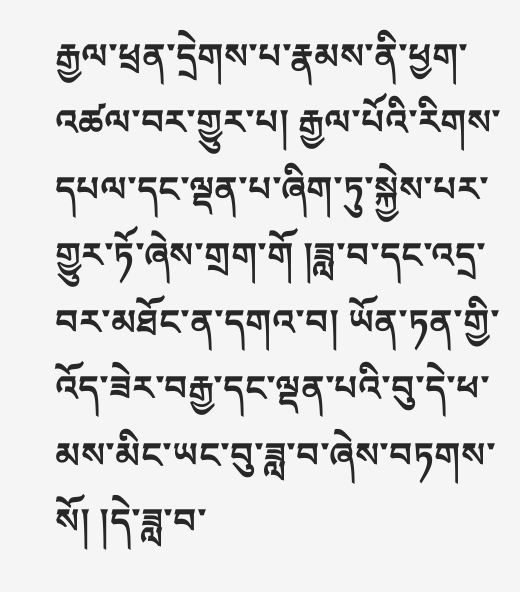རྒྱལ་ཕྲན་དྲེགས་པ་རྣམས་ནི་ཕྱག་འཚལ་བར་གྱུར་པ། རྒྱལ་པོའི་རིགས་དཔལ་དང་ལྡན་པ་ཞིག་ཏུ་སྐྱེས་པར་གྱུར་ཏོ་ཞེས་གྲག་གོ །ཟླ་བ་དང་འདྲ་བར་མཐོང་ན་དགའ་བ། ཡོན་ཏན་གྱི་འོད་ཟེར་བརྒྱ་དང་ལྡན་པའི་བུ་དེ་ཕ་མས་མིང་ཡང་བུ་ཟླ་བ་ཞེས་བཏགས་སོ། །དེ་ཟླ་བ་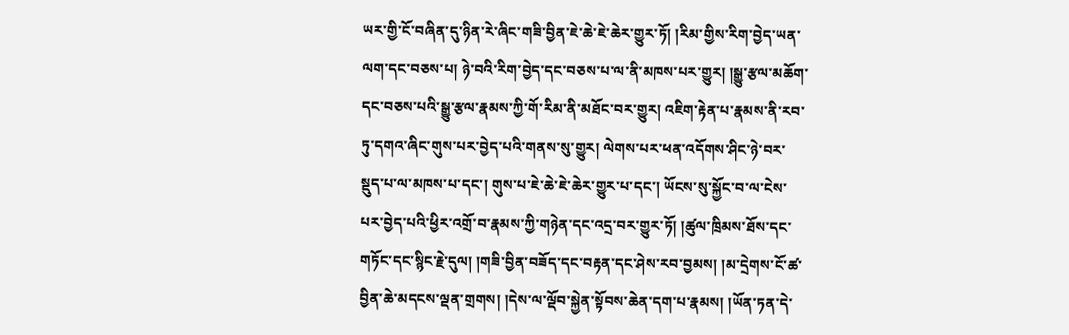ཡར་གྱི་ངོ་བཞིན་དུ་ཉིན་རེ་ཞིང་གཟི་བྱིན་ཇེ་ཆེ་ཇེ་ཆེར་གྱུར་ཏོ། །རིམ་གྱིས་རིག་བྱེད་ཡན་ལག་དང་བཅས་པ། ཉེ་བའི་རིག་བྱེད་དང་བཅས་པ་ལ་ནི་མཁས་པར་གྱུར། །སྒྱུ་རྩལ་མཆོག་དང་བཅས་པའི་སྒྱུ་རྩལ་རྣམས་ཀྱི་གོ་རིམ་ནི་མཐོང་བར་གྱུར། འཇིག་རྟེན་པ་རྣམས་ནི་རབ་ཏུ་དགའ་ཞིང་གུས་པར་བྱེད་པའི་གནས་སུ་གྱུར། ལེགས་པར་ཕན་འདོགས་ཤིང་ཉེ་བར་སྡུད་པ་ལ་མཁས་པ་དང་། གུས་པ་ཇེ་ཆེ་ཇེ་ཆེར་གྱུར་པ་དང་། ཡོངས་སུ་སྐྱོང་བ་ལ་ངེས་པར་བྱེད་པའི་ཕྱིར་འགྲོ་བ་རྣམས་ཀྱི་གཉེན་དང་འདྲ་བར་གྱུར་ཏོ། །ཚུལ་ཁྲིམས་ཐོས་དང་གཏོང་དང་སྙིང་རྗེ་དུལ། །གཟི་བྱིན་བཟོད་དང་བརྟན་དང་ཤེས་རབ་བྱམས། །མ་དྲེགས་ངོ་ཚ་བྱིན་ཆེ་མདངས་ལྡན་གྲགས། །དེས་ལ་ལྡོབ་སྐྱེན་སྟོབས་ཆེན་དག་པ་རྣམས། །ཡོན་ཏན་དེ་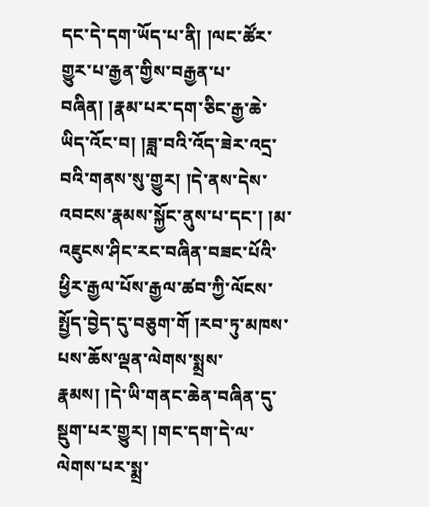དང་དེ་དག་ཡོད་པ་ནི། །ལང་ཚོར་གྱུར་པ་རྒྱན་གྱིས་བརྒྱན་པ་བཞིན། །རྣམ་པར་དག་ཅིང་རྒྱ་ཆེ་ཡིད་འོང་བ། །ཟླ་བའི་འོད་ཟེར་འདྲ་བའི་གནས་སུ་གྱུར། །དེ་ནས་དེས་འབངས་རྣམས་སྐྱོང་ནུས་པ་དང་། །མ་འཇུངས་ཤིང་རང་བཞིན་བཟང་པོའི་ཕྱིར་རྒྱལ་པོས་རྒྱལ་ཚབ་ཀྱི་ལོངས་སྤྱོད་བྱེད་དུ་བཅུག་གོ །རབ་ཏུ་མཁས་པས་ཆོས་ལྡན་ལེགས་སྨྲས་རྣམས། །དེ་ཡི་གནང་ཆེན་བཞིན་དུ་སྡུག་པར་གྱུར། །གང་དག་དེ་ལ་ལེགས་པར་སྨྲ་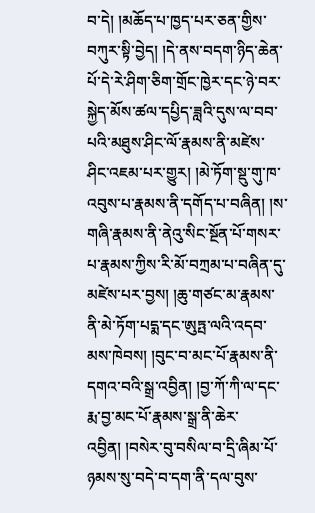བ་དེ། །མཆོད་པ་ཁྱད་པར་ཅན་གྱིས་བཀུར་སྟི་བྱེད། །དེ་ནས་བདག་ཉིད་ཆེན་པོ་དེ་རེ་ཤིག་ཅིག་གྲོང་ཁྱེར་དང་ཉེ་བར་སྐྱེད་མོས་ཚལ་དཔྱིད་ཟླའི་དུས་ལ་བབ་པའི་མཐུས་ཤིང་ལོ་རྣམས་ནི་མཛེས་ཤིང་འཇམ་པར་གྱུར། །མེ་ཏོག་སྡུ་གུ་ཁ་འབུས་པ་རྣམས་ནི་དགོད་པ་བཞིན། །ས་གཞི་རྣམས་ནི་ནེའུ་སིང་སྔོན་པོ་གསར་པ་རྣམས་ཀྱིས་རི་མོ་བཀྲམ་པ་བཞིན་དུ་མཛེས་པར་བྱས། །ཆུ་གཙང་མ་རྣམས་ནི་མེ་ཏོག་པདྨ་དང་ཨུཏྤ་ལའི་འདབ་མས་ཁེབས། །བུང་བ་མང་པོ་རྣམས་ནི་དགའ་བའི་སྒྲ་འབྱིན། །བྱ་ཀོ་ཀི་ལ་དང་རྨ་བྱ་མང་པོ་རྣམས་སྒྲ་ནི་ཆེར་འབྱིན། །བསེར་བུ་བསིལ་བ་དྲི་ཞིམ་པོ་ཉམས་སུ་བདེ་བ་དག་ནི་དལ་བུས་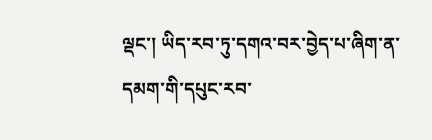ལྡང་། ཡིད་རབ་ཏུ་དགའ་བར་བྱེད་པ་ཞིག་ན་དམག་གི་དཔུང་རབ་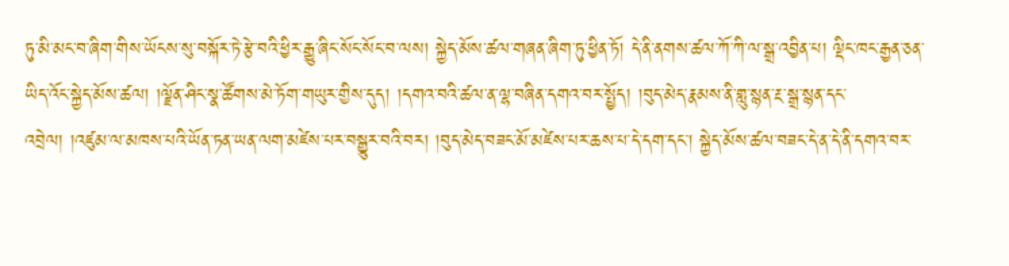ཏུ་མི་མང་བ་ཞིག་གིས་ཡོངས་སུ་བསྐོར་ཏེ་རྩེ་བའི་ཕྱིར་རྒྱུ་ཞིང་སོང་སོང་བ་ལས། སྐྱེད་མོས་ཚལ་གཞན་ཞིག་ཏུ་ཕྱིན་ཏོ། དེ་ནི་ནགས་ཚལ་ཀོ་ཀི་ལ་སྒྲ་འབྱིན་པ། ལྡིང་ཁང་རྒྱན་ཅན་ཡིད་འོང་སྐྱེད་མོས་ཚལ། །ལྗོན་ཤིང་སྣ་ཚོགས་མེ་ཏོག་གཡུར་གྱིས་དུད། །དགའ་བའི་ཚལ་ན་ལྷ་བཞིན་དགའ་བར་སྤྱོད། །བུད་མེད་རྣམས་ནི་གླུ་སྙན་རྔ་སྒྲ་སྙན་དང་འབྲེལ། །འཛུམ་ལ་མཁས་པའི་ཡོན་ཏན་ཡན་ལག་མཛེས་པར་བསྒྱུར་བའི་བར། །བུད་མེད་བཟང་མོ་མཛེས་པར་ཆས་པ་དེ་དག་དང་། སྐྱེད་མོས་ཚལ་བཟང་དེ་ན་དེ་ནི་དགའ་བར་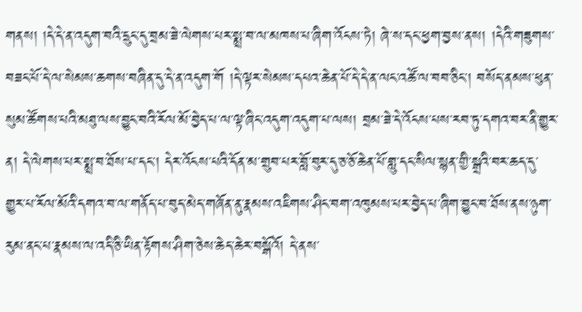གནས། །དེ་དེ་ན་འདུག་བའི་དྲུང་དུ་བྲམ་ཟེ་ལེགས་པར་སྨྲ་བ་ལ་མཁས་པ་ཞིག་འོངས་ཏེ། ཞེ་ས་དང་ཕྱག་བྱས་ནས། །དེའི་གཟུགས་བཟང་པོ་དེ་ལ་སེམས་ཆགས་བཞིན་དུ་དེ་ན་འདུག་གོ །དེ་ལྟར་སེམས་དཔའ་ཆེན་པོ་དེ་དེ་ན་ལང་འཚོ་ལ་བབ་ཅིང་། བསོད་ནམས་ཕུན་སུམ་ཚོགས་པའི་མཐུ་ལས་བྱུང་བའི་རོལ་མོ་བྱེད་པ་ལ་ལྟ་ཞིང་འདུག་འདུག་པ་ལས། བྲམ་ཟེ་དེ་འོངས་པས་རབ་ཏུ་དགའ་བར་ནི་གྱུར་ན། དེ་ལེགས་པར་སྨྲ་བ་ཐོས་པ་དང་། དེར་འོངས་པའི་དོན་མ་གྲུབ་པར་བློ་བུར་དུ་ཅ་ཅོ་ཆེན་པོ་གླུ་དང་སིལ་སྙན་གྱི་སྒྲའི་བར་ཆད་དུ་གྱུར་པ་རོལ་མོའི་དགའ་བ་ལ་གནོད་པ་བུད་མེད་གཞོན་ནུ་རྣམས་འཇིགས་ཤིང་བག་འཁུམས་པར་བྱེད་པ་ཞིག་བྱུང་བ་ཐོས་ནས་ཉུག་རུམ་ནང་པ་རྣམས་ལ་འདི་ཅི་ཡིན་རྟོགས་ཤིག་ཅེས་ཆེད་ཆེར་བསྒོའོ། དེ་ནས་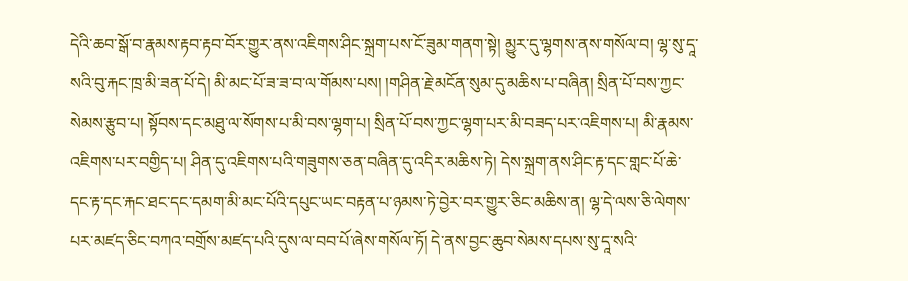དེའི་ཆབ་སྒོ་བ་རྣམས་རྟབ་རྟབ་བོར་གྱུར་ནས་འཇིགས་ཤིང་སྐྲག་པས་ངོ་ཟུམ་གནག་སྟེ། མྱུར་དུ་ལྷགས་ནས་གསོལ་བ། ལྷ་སུ་དཱ་སའི་བུ་རྐང་ཁྲ་མི་ཟན་པོ་དེ། མི་མང་པོ་ཟ་ཟ་བ་ལ་གོམས་པས། །གཤིན་རྗེ་མངོན་སུམ་དུ་མཆིས་པ་བཞིན། སྲིན་པོ་བས་ཀྱང་སེམས་རྩུབ་པ། སྟོབས་དང་མཐུ་ལ་སོགས་པ་མི་བས་ལྷག་པ། སྲིན་པོ་བས་ཀྱང་ལྷག་པར་མི་བཟད་པར་འཇིགས་པ། མི་རྣམས་འཇིགས་པར་བགྱིད་པ། ཤིན་དུ་འཇིགས་པའི་གཟུགས་ཅན་བཞིན་དུ་འདིར་མཆིས་ཏེ། དེས་སྐྲག་ནས་ཤིང་རྟ་དང་གླང་པོ་ཆེ་དང་རྟ་དང་རྐང་ཐང་དང་དམག་མི་མང་པོའི་དཔུང་ཡང་བརྟན་པ་ཉམས་ཏེ་བྱེར་བར་གྱུར་ཅིང་མཆིས་ན། ལྷ་དེ་ལས་ཅི་ལེགས་པར་མཛད་ཅིང་བཀའ་བགྲོས་མཛད་པའི་དུས་ལ་བབ་པོ་ཞེས་གསོལ་ཏོ། དེ་ནས་བྱང་ཆུབ་སེམས་དཔས་སུ་དཱ་སའི་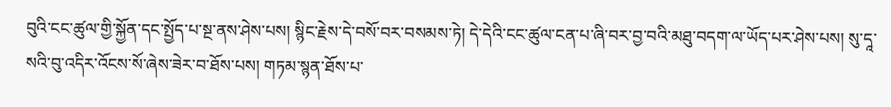བུའི་ངང་ཚུལ་གྱི་སྐྱོན་དང་སྤྱོད་པ་སྔ་ནས་ཤེས་པས། སྙིང་རྗེས་དེ་བསོ་བར་བསམས་ཏེ། དེ་དེའི་ངང་ཚུལ་ངན་པ་ཞི་བར་བྱ་བའི་མཐུ་བདག་ལ་ཡོད་པར་ཤེས་པས། སུ་དཱ་སའི་བུ་འདིར་འོངས་སོ་ཞེས་ཟེར་བ་ཐོས་པས། གཏམ་སྙན་ཐོས་པ་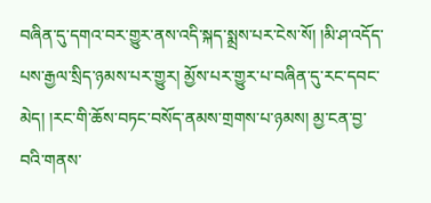བཞིན་དུ་དགའ་བར་གྱུར་ནས་འདི་སྐད་སྨྲས་པར་ངེས་སོ། །མི་ཤ་འདོད་པས་རྒྱལ་སྲིད་ཉམས་པར་གྱུར། མྱོས་པར་གྱུར་པ་བཞིན་དུ་རང་དབང་མེད། །རང་གི་ཆོས་བཏང་བསོད་ནམས་གྲགས་པ་ཉམས། མྱ་ངན་བྱ་བའི་གནས་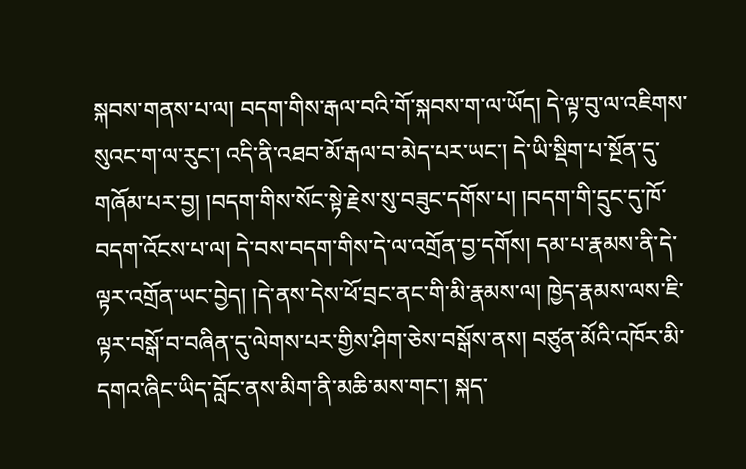སྐབས་གནས་པ་ལ། བདག་གིས་རྒལ་བའི་གོ་སྐབས་ག་ལ་ཡོད། དེ་ལྟ་བུ་ལ་འཇིགས་སུའང་ག་ལ་རུང་། འདི་ནི་འཐབ་མོ་རྒལ་བ་མེད་པར་ཡང་། དེ་ཡི་སྡིག་པ་སྔོན་དུ་གཞོམ་པར་བྱ། །བདག་གིས་སོང་སྟེ་རྗེས་སུ་བཟུང་དགོས་པ། །བདག་གི་དྲུང་དུ་ཁོ་བདག་འོངས་པ་ལ། དེ་བས་བདག་གིས་དེ་ལ་འགྲོན་བྱ་དགོས། དམ་པ་རྣམས་ནི་དེ་ལྟར་འགྲོན་ཡང་བྱེད། །དེ་ནས་དེས་ཕོ་བྲང་ནང་གི་མི་རྣམས་ལ། ཁྱེད་རྣམས་ལས་ཇི་ལྟར་བསྒོ་བ་བཞིན་དུ་ལེགས་པར་གྱིས་ཤིག་ཅེས་བསྒོས་ནས། བཙུན་མོའི་འཁོར་མི་དགའ་ཞིང་ཡིད་བློང་ནས་མིག་ནི་མཆི་མས་གང་། སྐད་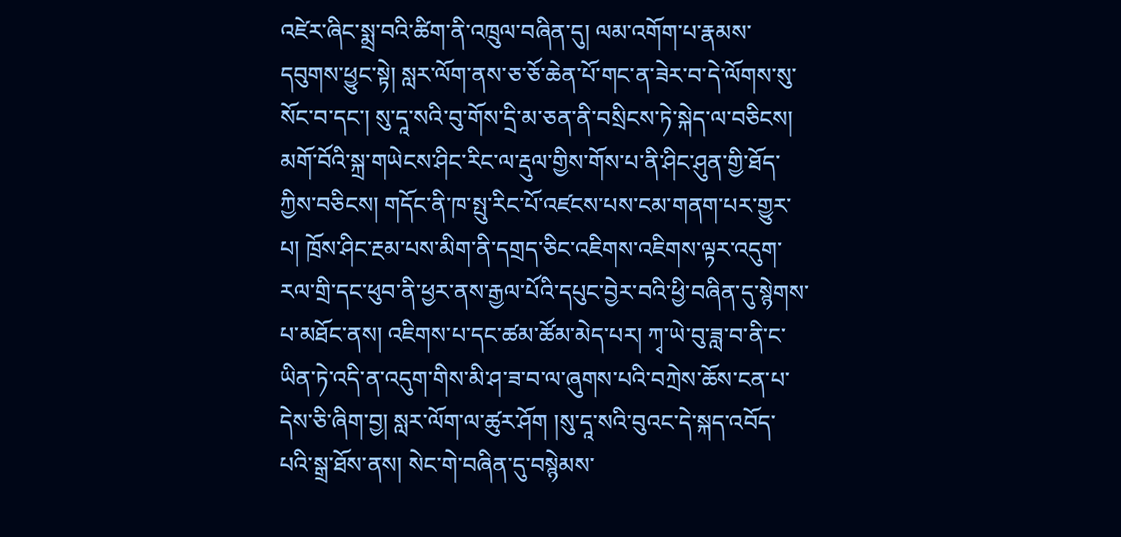འཛེར་ཞིང་སྨྲ་བའི་ཚིག་ནི་འཁྲུལ་བཞིན་དུ། ལམ་འགོག་པ་རྣམས་དབུགས་ཕྱུང་སྟེ། སླར་ལོག་ནས་ཅ་ཅོ་ཆེན་པོ་གང་ན་ཟེར་བ་དེ་ལོགས་སུ་སོང་བ་དང་། སུ་དཱ་སའི་བུ་གོས་དྲི་མ་ཅན་ནི་བསྲིངས་ཏེ་སྐེད་ལ་བཅིངས། མགོ་བོའི་སྐྲ་གཡེངས་ཤིང་རིང་ལ་རྡུལ་གྱིས་གོས་པ་ནི་ཤིང་ཤུན་གྱི་ཐོད་ཀྱིས་བཅིངས། གདོང་ནི་ཁ་སྤུ་རིང་པོ་འཛངས་པས་ངམ་གནག་པར་གྱུར་པ། ཁྲོས་ཤིང་རྔམ་པས་མིག་ནི་དགྲད་ཅིང་འཇིགས་འཇིགས་ལྟར་འདུག་རལ་གྲི་དང་ཕུབ་ནི་ཕྱར་ནས་རྒྱལ་པོའི་དཔུང་བྱེར་བའི་ཕྱི་བཞིན་དུ་སྙེགས་པ་མཐོང་ནས། འཇིགས་པ་དང་ཚམ་ཚོམ་མེད་པར། ཀྭ་ཡེ་བུ་ཟླ་བ་ནི་ང་ཡིན་ཏེ་འདི་ན་འདུག་གིས་མི་ཤ་ཟ་བ་ལ་ཞུགས་པའི་བཀྲེས་ཆོས་ངན་པ་དེས་ཅི་ཞིག་བྱ། སླར་ལོག་ལ་ཚུར་ཤོག །སུ་དཱ་སའི་བུའང་དེ་སྐད་འབོད་པའི་སྒྲ་ཐོས་ནས། སེང་གེ་བཞིན་དུ་བསྙེམས་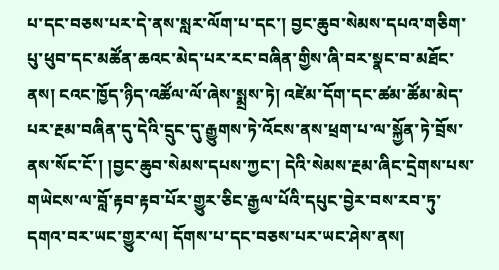པ་དང་བཅས་པར་དེ་ནས་སླར་ལོག་པ་དང་། བྱང་ཆུབ་སེམས་དཔའ་གཅིག་པུ་ཕུབ་དང་མཚོན་ཆའང་མེད་པར་རང་བཞིན་གྱིས་ཞི་བར་སྣང་བ་མཐོང་ནས། ངའང་ཁྱོད་ཉིད་འཚོལ་ལོ་ཞེས་སྨྲས་ཏེ། འཛེམ་དོག་དང་ཚམ་ཚོམ་མེད་པར་རྔམ་བཞིན་དུ་དེའི་དྲུང་དུ་རྒྱུགས་ཏེ་འོངས་ནས་ཕྲག་པ་ལ་སྐྱོན་ཏེ་བྲོས་ནས་སོང་ངོ་། །བྱང་ཆུབ་སེམས་དཔས་ཀྱང་། དེའི་སེམས་རྔམ་ཞིང་དྲེགས་པས་གཡེངས་ལ་བློ་རྟབ་རྟབ་པོར་གྱུར་ཅིང་རྒྱལ་པོའི་དཔུང་བྱེར་བས་རབ་ཏུ་དགའ་བར་ཡང་གྱུར་ལ། དོགས་པ་དང་བཅས་པར་ཡང་ཤེས་ནས།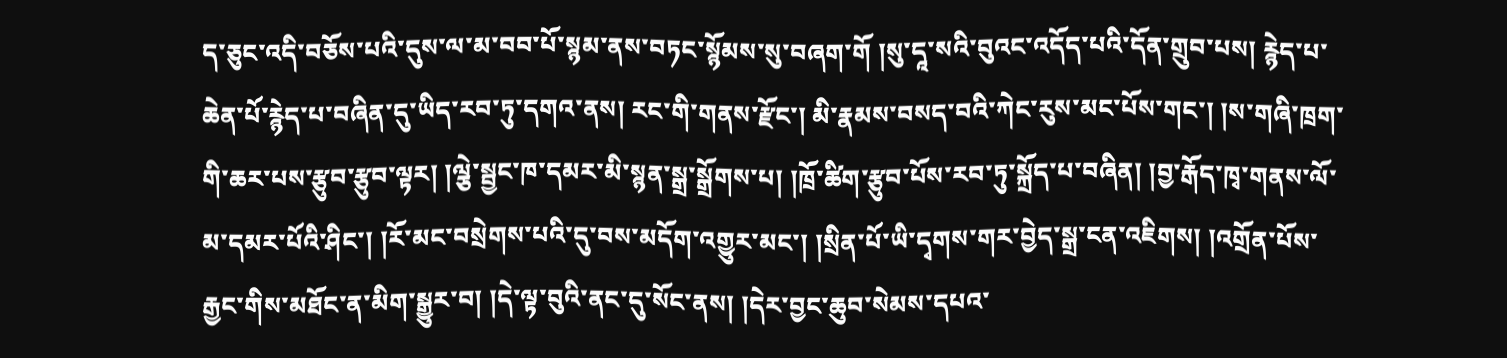ད་ཅུང་འདི་བཅོས་པའི་དུས་ལ་མ་བབ་པོ་སྙམ་ནས་བཏང་སྙོམས་སུ་བཞག་གོ །སུ་དཱ་སའི་བུའང་འདོད་པའི་དོན་གྲུབ་པས། རྙེད་པ་ཆེན་པོ་རྙེད་པ་བཞིན་དུ་ཡིད་རབ་ཏུ་དགའ་ནས། རང་གི་གནས་རྫོང་། མི་རྣམས་བསད་བའི་ཀེང་རུས་མང་པོས་གང་། །ས་གཞི་ཁྲག་གི་ཆར་པས་རྩུབ་རྩུབ་ལྟར། །ལྕེ་སྦྱང་ཁ་དམར་མི་སྙན་སྒྲ་སྒྲོགས་པ། །ཁྲོ་ཚིག་རྩུབ་པོས་རབ་ཏུ་སྐྲོད་པ་བཞིན། །བྱ་རྒོད་ཁྭ་གནས་ལོ་མ་དམར་པོའི་ཤིང་། །རོ་མང་བསྲེགས་པའི་དུ་བས་མདོག་འགྱུར་མང་། །སྲིན་པོ་ཡི་དྭགས་གར་བྱེད་སྒྲ་ངན་འཇིགས། །འགྲོན་པོས་རྒྱང་གིས་མཐོང་ན་མིག་སྒྱུར་བ། །དེ་ལྟ་བུའི་ནང་དུ་སོང་ནས། །དེར་བྱང་ཆུབ་སེམས་དཔའ་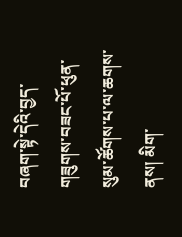བཞག་སྟེ་དེའི་བྱད་གཟུགས་བཟང་པོ་ཕུན་སུམ་ཚོགས་པ་ལ་ཆགས་ནས། མིག་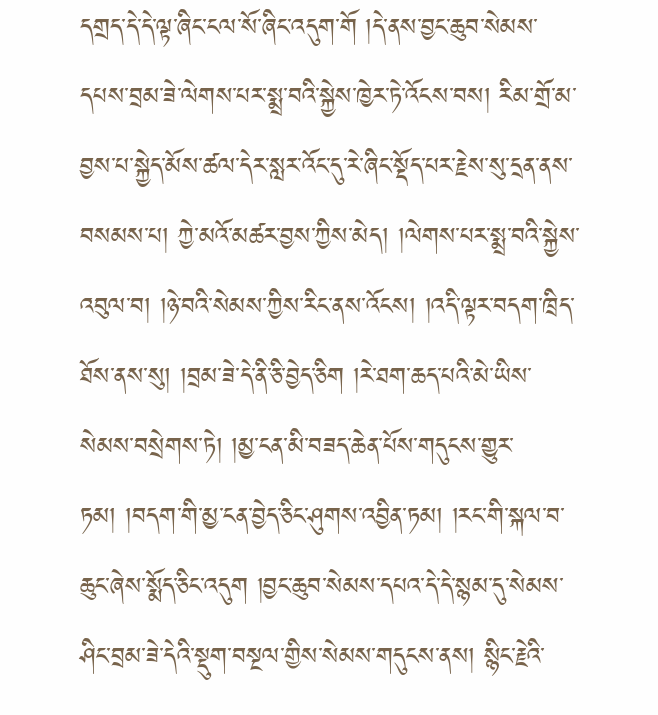དགྲད་དེ་དེ་ལྟ་ཞིང་ངལ་སོ་ཞིང་འདུག་གོ །དེ་ནས་བྱང་ཆུབ་སེམས་དཔས་བྲམ་ཟེ་ལེགས་པར་སྨྲ་བའི་སྐྱེས་ཁྱེར་ཏེ་འོངས་བས། རིམ་གྲོ་མ་བྱས་པ་སྐྱེད་མོས་ཚལ་དེར་སླར་འོང་དུ་རེ་ཞིང་སྡོད་པར་རྗེས་སུ་དྲན་ནས་བསམས་པ། ཀྱེ་མའོ་མཚར་བྱས་ཀྱིས་མེད། །ལེགས་པར་སྨྲ་བའི་སྐྱེས་འབུལ་བ། །ཉེ་བའི་སེམས་ཀྱིས་རིང་ནས་འོངས། །འདི་ལྟར་བདག་ཁྲིད་ཐོས་ནས་སུ། །བྲམ་ཟེ་དེ་ནི་ཅི་བྱེད་ཅིག །རེ་ཐག་ཆད་པའི་མེ་ཡིས་སེམས་བསྲེགས་ཏེ། །མྱ་ངན་མི་བཟད་ཆེན་པོས་གདུངས་གྱུར་ཏམ། །བདག་གི་མྱ་ངན་བྱེད་ཅིང་ཤུགས་འབྱིན་ཏམ། །རང་གི་སྐལ་བ་ཆུང་ཞེས་སྨོད་ཅིང་འདུག །བྱང་ཆུབ་སེམས་དཔའ་དེ་དེ་སྙམ་དུ་སེམས་ཤིང་བྲམ་ཟེ་དེའི་སྡུག་བསྔལ་གྱིས་སེམས་གདུངས་ནས། སྙིང་རྗེའི་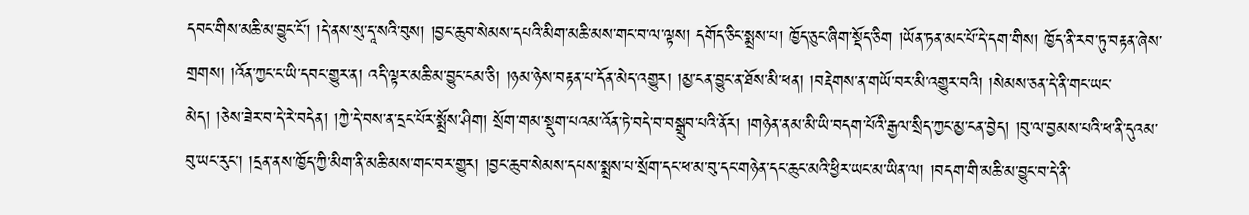དབང་གིས་མཆི་མ་བྱུང་ངོ་། །དེ་ནས་སུ་དཱ་སའི་བུས། །བྱང་ཆུབ་སེམས་དཔའི་མིག་མཆི་མས་གང་བ་ལ་ལྟས། དགོད་ཅིང་སྨྲས་པ། ཁྱོད་ཅུང་ཞིག་སྡོད་ཅིག །ཡོན་ཏན་མང་པོ་དེ་དག་གིས། ཁྱོད་ནི་རབ་ཏུ་བརྟན་ཞེས་གྲགས། །འོན་ཀྱང་ང་ཡི་དབང་གྱུར་ན། འདི་ལྟར་མཆི་མ་བྱུང་ངམ་ཅི། །ཉམ་ཉེས་བརྟན་པ་དོན་མེད་འགྱུར། །མྱ་ངན་བྱུང་ན་ཐོས་མི་ཕན། །བརྡེགས་ན་གཡོ་བར་མི་འགྱུར་བའི། །སེམས་ཅན་དེ་ནི་གང་ཡང་མེད། །ཅེས་ཟེར་བ་དེ་རེ་བདེན། །ཀྱེ་དེ་བས་ན་དྲང་པོར་སྨྲོས་ཤིག། སྲོག་གམ་སྡུག་པའམ་འོན་ཏེ་བདེ་བ་བསྒྲུབ་པའི་ནོར། །གཉེན་ནམ་མི་ཡི་བདག་པོའི་རྒྱལ་སྲིད་ཀྱང་མྱ་ངན་བྱེད། །བུ་ལ་བྱམས་པའི་ཕ་ནི་དུའམ་བུ་ཡང་རུང་། །དྲན་ནས་ཁྱོད་ཀྱི་མིག་ནི་མཆི་མས་གང་བར་གྱུར། །བྱང་ཆུབ་སེམས་དཔས་སྨྲས་པ་སྲོག་དང་ཕ་མ་བུ་དང་གཉེན་དང་ཆུང་མའི་ཕྱིར་ཡང་མ་ཡིན་ལ། །བདག་གི་མཆི་མ་བྱུང་བ་དེ་ནི་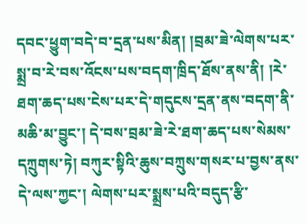དབང་ཕྱུག་བདེ་བ་དྲན་པས་མིན། །བྲམ་ཟེ་ལེགས་པར་སྨྲ་བ་རེ་བས་འོངས་པས་བདག་ཁྲིད་ཐོས་ནས་ནི། །རེ་ཐག་ཆད་པས་ངེས་པར་དེ་གདུངས་དྲན་ནས་བདག་ནི་མཆི་མ་བྱུང་། དེ་བས་བྲམ་ཟེ་རེ་ཐག་ཆད་པས་སེམས་དཀྲུགས་ཏེ། བཀུར་སྟིའི་ཆུས་བཀྲུས་གསར་པ་བྱས་ནས་དེ་ལས་ཀྱང་། ལེགས་པར་སྨྲས་པའི་བདུད་རྩི་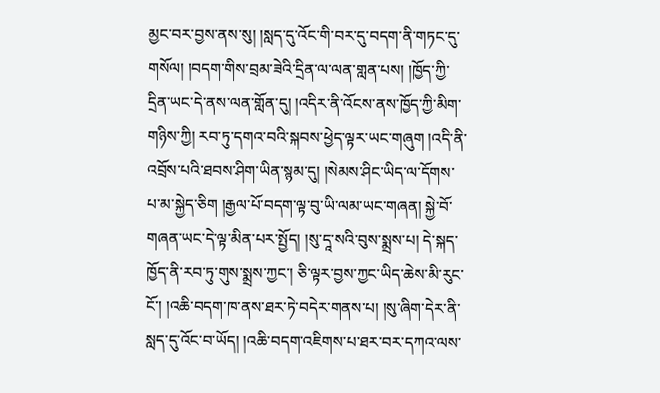མྱང་བར་བྱས་ནས་སུ། །སླད་དུ་འོང་གི་བར་དུ་བདག་ནི་གཏང་དུ་གསོལ། །བདག་གིས་བྲམ་ཟེའི་དྲིན་ལ་ལན་གླན་པས། །ཁྱོད་ཀྱི་དྲིན་ཡང་དེ་ནས་ལན་གློན་དུ། །འདིར་ནི་འོངས་ནས་ཁྱོད་ཀྱི་མིག་གཉིས་ཀྱི། རབ་ཏུ་དགའ་བའི་སྐབས་ཕྱེད་ལྟར་ཡང་གཞུག །འདི་ནི་འབྲོས་པའི་ཐབས་ཤིག་ཡིན་སྙམ་དུ། །སེམས་ཤིང་ཡིད་ལ་དོགས་པ་མ་སྐྱེད་ཅིག །རྒྱལ་པོ་བདག་ལྟ་བུ་ཡི་ལམ་ཡང་གཞན། སྐྱེ་བོ་གཞན་ཡང་དེ་ལྟ་མིན་པར་སྤྱོད། །སུ་དཱ་སའི་བུས་སྨྲས་པ། དེ་སྐད་ཁྱོད་ནི་རབ་ཏུ་གུས་སྨྲས་ཀྱང་། ཅི་ལྟར་བྱས་ཀྱང་ཡིད་ཆེས་མི་རུང་ངོ་། །འཆི་བདག་ཁ་ནས་ཐར་ཏེ་བདེར་གནས་པ། །སུ་ཞིག་དེར་ནི་སླད་དུ་འོང་བ་ཡོད། །འཆི་བདག་འཇིགས་པ་ཐར་བར་དཀའ་ལས་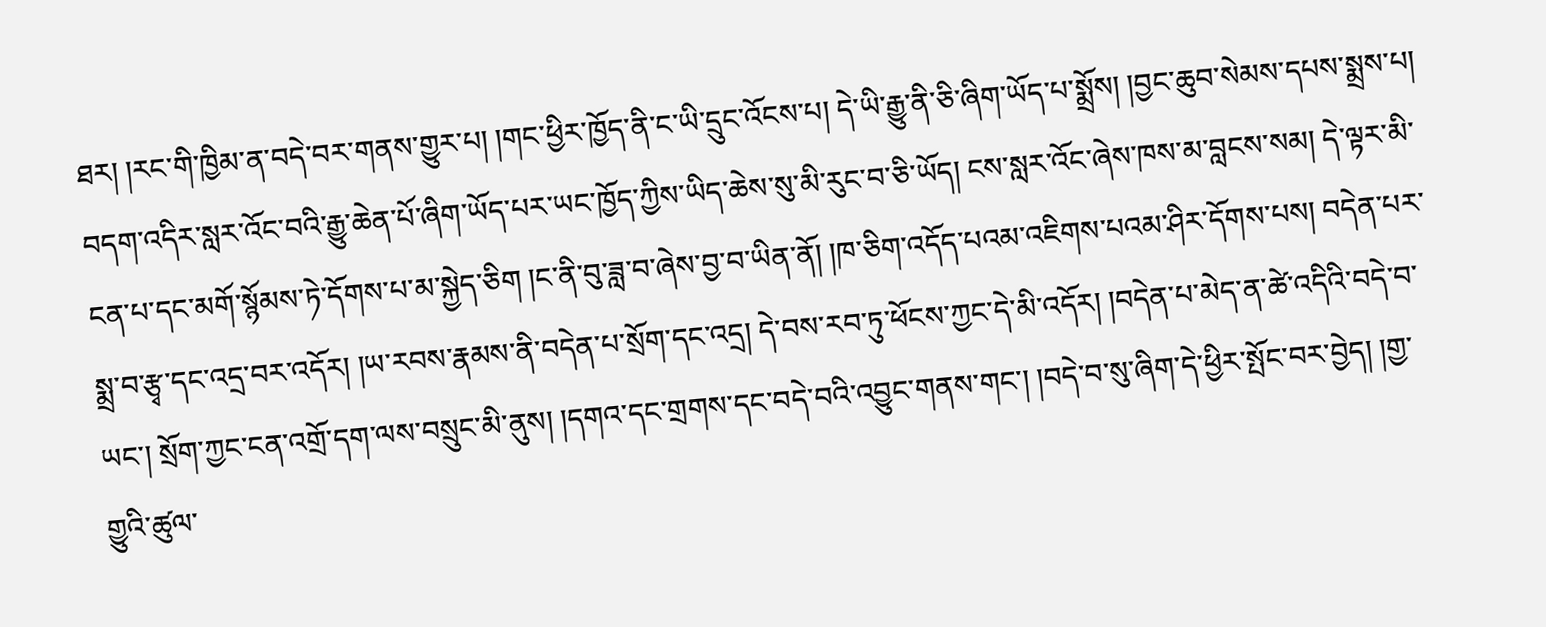ཐར། །རང་གི་ཁྱིམ་ན་བདེ་བར་གནས་གྱུར་པ། །གང་ཕྱིར་ཁྱོད་ནི་ང་ཡི་དྲུང་འོངས་པ། དེ་ཡི་རྒྱུ་ནི་ཅི་ཞིག་ཡོད་པ་སྨྲོས། །བྱང་ཆུབ་སེམས་དཔས་སྨྲས་པ། བདག་འདིར་སླར་འོང་བའི་རྒྱུ་ཆེན་པོ་ཞིག་ཡོད་པར་ཡང་ཁྱོད་ཀྱིས་ཡིད་ཆེས་སུ་མི་རུང་བ་ཅི་ཡོད། ངས་སླར་འོང་ཞེས་ཁས་མ་བླངས་སམ། དེ་ལྟར་མི་ངན་པ་དང་མགོ་སྙོམས་ཏེ་དོགས་པ་མ་སྐྱེད་ཅིག །ང་ནི་བུ་ཟླ་བ་ཞེས་བྱ་བ་ཡིན་ནོ། །ཁ་ཅིག་འདོད་པའམ་འཇིགས་པའམ་ཤིར་དོགས་པས། བདེན་པར་སྨྲ་བ་རྩྭ་དང་འདྲ་བར་འདོར། །ཡ་རབས་རྣམས་ནི་བདེན་པ་སྲོག་དང་འདྲ། དེ་བས་རབ་ཏུ་ཕོངས་ཀྱང་དེ་མི་འདོར། །བདེན་པ་མེད་ན་ཚེ་འདིའི་བདེ་བ་ཡང་། སྲོག་ཀྱང་ངན་འགྲོ་དག་ལས་བསྲུང་མི་ནུས། །དགའ་དང་གྲགས་དང་བདེ་བའི་འབྱུང་གནས་གང་། །བདེ་བ་སུ་ཞིག་དེ་ཕྱིར་སྤོང་བར་བྱེད། །གྱ་གྱུའི་ཚུལ་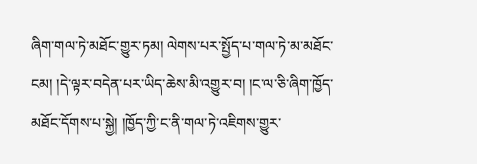ཞིག་གལ་ཏེ་མཐོང་གྱུར་ཏམ། ལེགས་པར་སྤྱོད་པ་གལ་ཏེ་མ་མཐོང་ངམ། །དེ་ལྟར་བདེན་པར་ཡིད་ཆེས་མི་འགྱུར་བ། །ང་ལ་ཅི་ཞིག་ཁྱོད་མཐོང་དོགས་པ་སྐྱེ། །ཁྱོད་ཀྱི་ང་ནི་གལ་ཏེ་འཇིགས་གྱུར་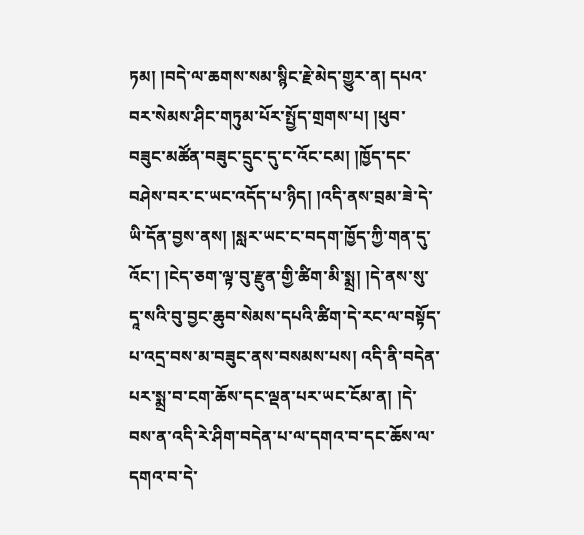ཏམ། །བདེ་ལ་ཆགས་སམ་སྙིང་རྗེ་མེད་གྱུར་ན། དཔའ་བར་སེམས་ཤིང་གཏུམ་པོར་སྤྱོད་གྲགས་པ། །ཕུབ་བཟུང་མཚོན་བཟུང་དྲུང་དུ་ང་འོང་ངམ། །ཁྱོད་དང་བཤེས་བར་ང་ཡང་འདོད་པ་ཉིད། །འདི་ནས་བྲམ་ཟེ་དེ་ཡི་དོན་བྱས་ནས། །སླར་ཡང་ང་བདག་ཁྱོད་ཀྱི་གན་དུ་འོང་། །ངེད་ཅག་ལྟ་བུ་རྫུན་གྱི་ཚིག་མི་སྨྲ། །དེ་ནས་སུ་དཱ་སའི་བུ་བྱང་ཆུབ་སེམས་དཔའི་ཚིག་དེ་རང་ལ་བསྟོད་པ་འདྲ་བས་མ་བཟུང་ནས་བསམས་པས། འདི་ནི་བདེན་པར་སྨྲ་བ་ངག་ཆོས་དང་ལྡན་པར་ཡང་ངོམ་ན། །དེ་བས་ན་འདི་རེ་ཤིག་བདེན་པ་ལ་དགའ་བ་དང་ཆོས་ལ་དགའ་བ་དེ་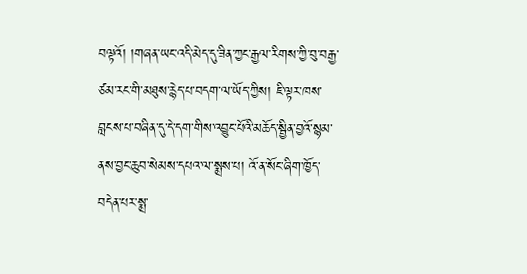བལྟའོ། །གཞན་ཡང་འདི་མེད་དུ་ཟིན་ཀྱང་རྒྱལ་རིགས་ཀྱི་བུ་བརྒྱ་ཙམ་རང་གི་མཐུས་རྙེད་པ་བདག་ལ་ཡོད་ཀྱིས། ཇི་ལྟར་ཁས་བླངས་པ་བཞིན་དུ་དེ་དག་གིས་འབྱུང་པོའི་མཆོད་སྦྱིན་བྱའོ་སྙམ་ནས་བྱང་ཆུབ་སེམས་དཔའ་ལ་སྨྲས་པ། འོ་ན་སོང་ཞིག་ཁྱོད་བདེན་པར་སྨྲ་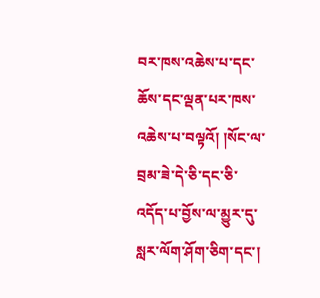བར་ཁས་འཆེས་པ་དང་ཆོས་དང་ལྡན་པར་ཁས་འཆེས་པ་བལྟའོ། །སོང་ལ་བྲམ་ཟེ་དེ་ཅི་དང་ཅི་འདོད་པ་བྱོས་ལ་མྱུར་དུ་སླར་ལོག་ཤོག་ཅིག་དང་།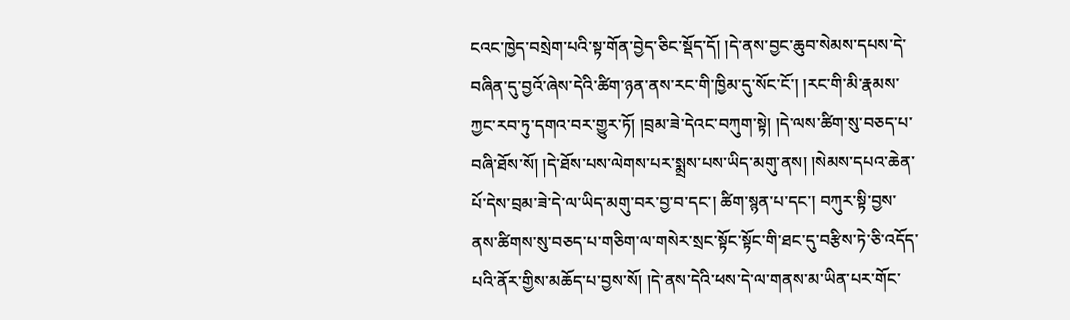ངའང་ཁྱེད་བསྲེག་པའི་སྟ་གོན་བྱེད་ཅིང་སྡོད་དོ། །དེ་ནས་བྱང་ཆུབ་སེམས་དཔས་དེ་བཞིན་དུ་བྱའོ་ཞེས་དེའི་ཚིག་ཉན་ནས་རང་གི་ཁྱིམ་དུ་སོང་ངོ་། །རང་གི་མི་རྣམས་ཀྱང་རབ་ཏུ་དགའ་བར་གྱུར་ཏོ། །བྲམ་ཟེ་དེའང་བཀུག་སྟེ། །དེ་ལས་ཚིག་སུ་བཅད་པ་བཞི་ཐོས་སོ། །དེ་ཐོས་པས་ལེགས་པར་སྨྲས་པས་ཡིད་མགུ་ནས། །སེམས་དཔའ་ཆེན་པོ་དེས་བྲམ་ཟེ་དེ་ལ་ཡིད་མགུ་བར་བྱ་བ་དང་། ཚིག་སྙན་པ་དང་། བཀུར་སྟི་བྱས་ནས་ཚིགས་སུ་བཅད་པ་གཅིག་ལ་གསེར་སྲང་སྟོང་སྟོང་གི་ཐང་དུ་བརྩིས་ཏེ་ཅི་འདོད་པའི་ནོར་གྱིས་མཆོད་པ་བྱས་སོ། །དེ་ནས་དེའི་ཕས་དེ་ལ་གནས་མ་ཡིན་པར་གོང་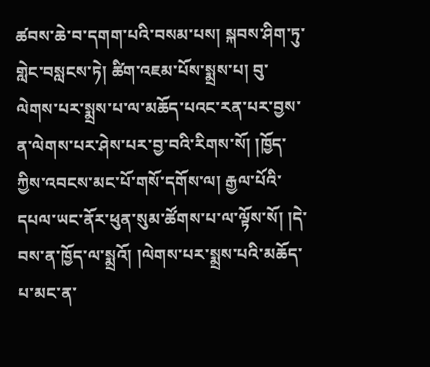ཚབས་ཆེ་བ་དགག་པའི་བསམ་པས། སྐབས་ཤིག་ཏུ་གླེང་བསླངས་ཏེ། ཚིག་འཇམ་པོས་སྨྲས་པ། བུ་ལེགས་པར་སྨྲས་པ་ལ་མཆོད་པའང་རན་པར་བྱས་ན་ལེགས་པར་ཤེས་པར་བྱ་བའི་རིགས་སོ། །ཁྱོད་ཀྱིས་འབངས་མང་པོ་གསོ་དགོས་ལ། རྒྱལ་པོའི་དཔལ་ཡང་ནོར་ཕུན་སུམ་ཚོགས་པ་ལ་ལྟོས་སོ། །དེ་བས་ན་ཁྱོད་ལ་སྨྲའོ། །ལེགས་པར་སྨྲས་པའི་མཆོད་པ་མང་ན་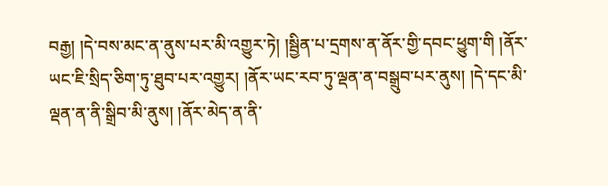བརྒྱ། །དེ་བས་མང་ན་ནུས་པར་མི་འགྱུར་ཏེ། །སྦྱིན་པ་དྲགས་ན་ནོར་གྱི་དབང་ཕྱུག་གི །ནོར་ཡང་ཇི་སྲིད་ཅིག་ཏུ་ཐུབ་པར་འགྱུར། །ནོར་ཡང་རབ་ཏུ་ལྡན་ན་བསྒྲུབ་པར་ནུས། །དེ་དང་མི་ལྡན་ན་ནི་སྒྲིབ་མི་ནུས། །ནོར་མེད་ན་ནི་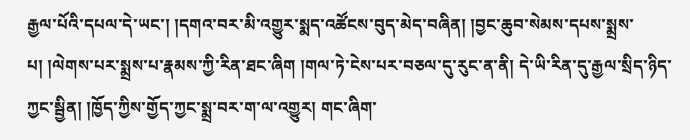རྒྱལ་པོའི་དཔལ་དེ་ཡང་། །དགའ་བར་མི་འགྱུར་སྨད་འཚོངས་བུད་མེད་བཞིན། །བྱང་ཆུབ་སེམས་དཔས་སྨྲས་པ། །ལེགས་པར་སྨྲས་པ་རྣམས་ཀྱི་རིན་ཐང་ཞིག །གལ་ཏེ་ངེས་པར་བཅལ་དུ་རུང་ན་ནི། དེ་ཡི་རིན་དུ་རྒྱལ་སྲིད་ཉིད་ཀྱང་སྦྱིན། །ཁྱོད་ཀྱིས་གྱོད་ཀྱང་སྨྲ་བར་ག་ལ་འགྱུར། གང་ཞིག་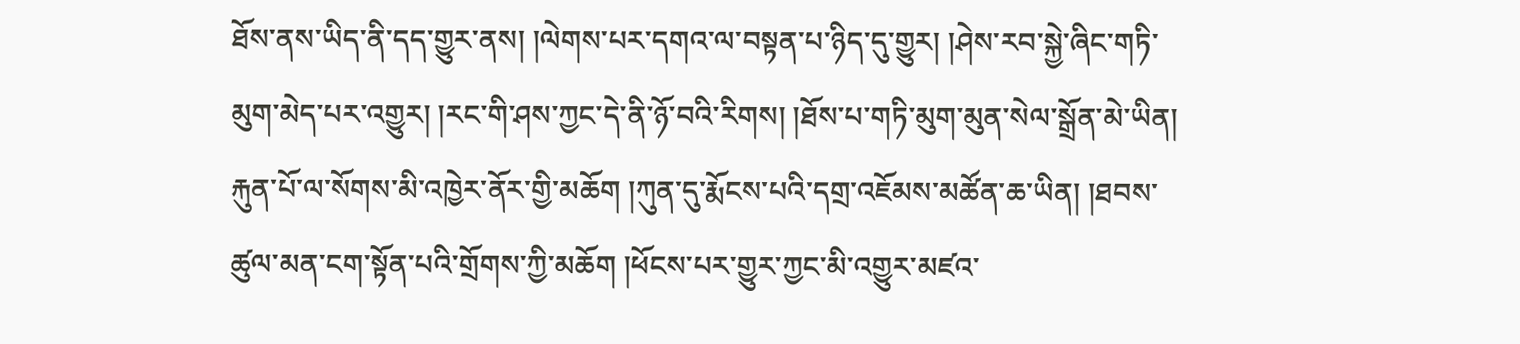ཐོས་ནས་ཡིད་ནི་དད་གྱུར་ནས། །ལེགས་པར་དགའ་ལ་བསྟན་པ་ཉིད་དུ་གྱུར། །ཤེས་རབ་སྐྱེ་ཞིང་གཏི་མུག་མེད་པར་འགྱུར། །རང་གི་ཤས་ཀྱང་དེ་ནི་ཉོ་བའི་རིགས། །ཐོས་པ་གཏི་མུག་མུན་སེལ་སྒྲོན་མེ་ཡིན། རྐུན་པོ་ལ་སོགས་མི་འཁྱེར་ནོར་གྱི་མཆོག །ཀུན་དུ་རྨོངས་པའི་དགྲ་འཇོམས་མཚོན་ཆ་ཡིན། །ཐབས་ཚུལ་མན་ངག་སྟོན་པའི་གྲོགས་ཀྱི་མཆོག །ཕོངས་པར་གྱུར་ཀྱང་མི་འགྱུར་མཛའ་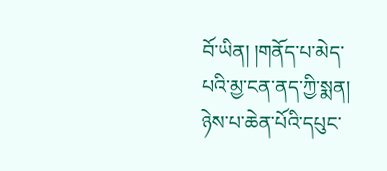བོ་ཡིན། །གནོད་པ་མེད་པའི་མྱ་ངན་ནད་ཀྱི་སྨན། ཉེས་པ་ཆེན་པོའི་དཔུང་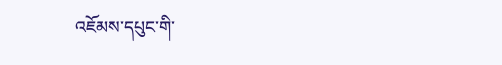འཇོམས་དཔུང་གི་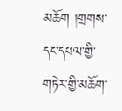མཆོག །གྲགས་དང་དཔལ་གྱི་གཏེར་གྱི་མཆོག་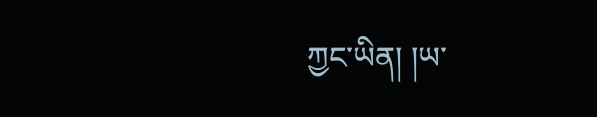ཀྱང་ཡིན། །ཡ་